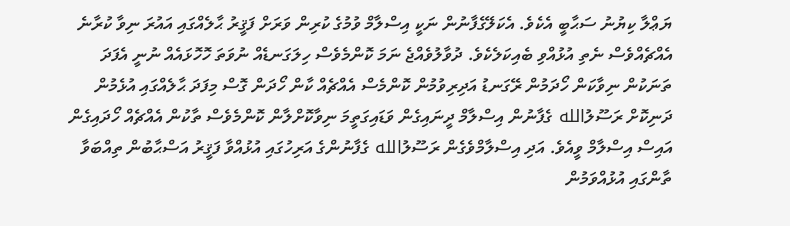ޔަޢްލާ ކިޔުނު ސަޙާބީ އެކެވެ. އެކަލޭގެފާނުން ނަކީ އިސްލާމް ވުމުގެ ކުރިން ވަރަށް ފަޤީރު ޙާލެއްގައި އައުރަ ނިވާ ކުރާނެ އެއްޗެއްވެސް ނެތި އުޅުއްވި ބެއިކަލެކެވެ. ދުވާލުވެއްޖެ ނަމަ ކޮންމެވެސް ހިލަގަނޑެއް ނުވަތަ ހޮހޮޅައެއް ނުނީ އެފަދަ ތަނަކުން ނިވާކަން ހޯދަމުން ރޭގަނޑު އަދިރިވުމުން ކޮންމެސް އެއްޗެއް ކާން ހޯދަން ގޮސް މިފަދަ ޙާލެއްގައި އުޅެމުން ދަނިކޮށް ރަސޫލުالله ގެފާނުން އިސްލާމް ދީނައިގެން ވަޑައިގަތީމަ ނިވާކޮށްލާން ކޮންމެވެސް ތާކުން އެއްޗެއް ހޯދައިގެން އައިސް އިސްލާމް ވީއެވެ. އަދި އިސްލާމްވެގެން ރަސޫލުالله ގެފާނުންގެ އަރިހުގައި އުޅުއްވާ ފަޤީރު އަސްޙާބުން ތިއްބަވާ ތާންގައި އުޅުއްވަމުން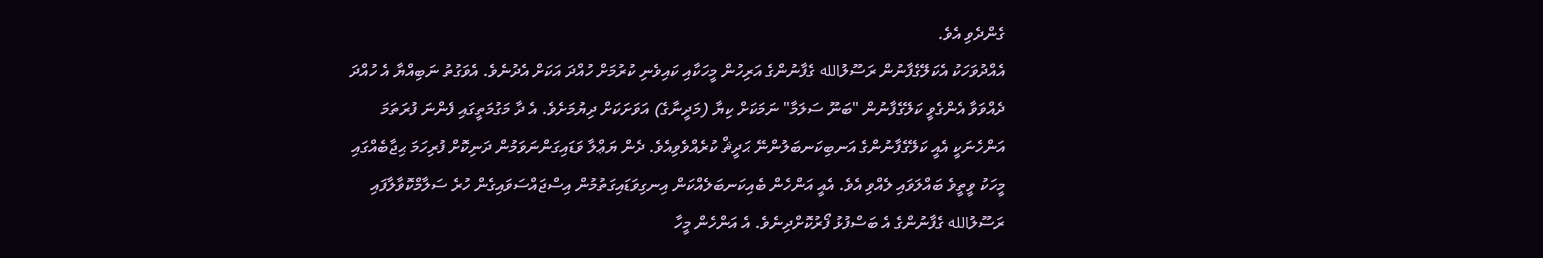ގެންދެވި އެވެ.
އެއްދުވަހަކު އެކަލޭގެފާނުން ރަސޫލުالله ގެފާނުންގެ އަރިހުން މީހަކާއި ކައިވެނި ކުރުމަށް ހުއްދަ އަކަށް އެދުނެވެ. އެވަގުތު ނަބިއްޔާ އެ ހުއްދަ ދެއްވަވާ އެންގެވީ ކަލޭގެފާނުން "ބަނޫ ސަލަމާ" ނަމަކަށް ކިޔާ (މަދީނާގެ) އަވަށަކަށް ދިޔުމަށެވެ. އެ ދާ މަގުމަތީގައި ފެންނަ ފުރަތަމަ އަންހެނަކީ އެއީ ކަލޭގެފާނުންގެ އަނބިކަނބަލުންނޭ ޙަދީޘް ކުރެއްވެވިއެވެ. ދެން ޔަޢްލާ ވަޑައިގަންނަވަމުން ދަނިކޮށް ފުރިހަމަ ޙިޖާބެއްގައި މީހަކު ވީތީވެ ބައްލަވައި ލެއްވި އެވެ. އެއީ އަންހެން ބެއިކަނބަލެއްކަން އިނގިވަޑައިގަތުމުން އިސްޖައްސަވައިގެން ހުރެ ސަލާމްކޮވާލާފައި ރަސޫލުالله ގެފާނުންގެ އެ ބަސްފުޅު ފޯރުކޮށްދިނެވެ. އެ އަންހެން މީހާ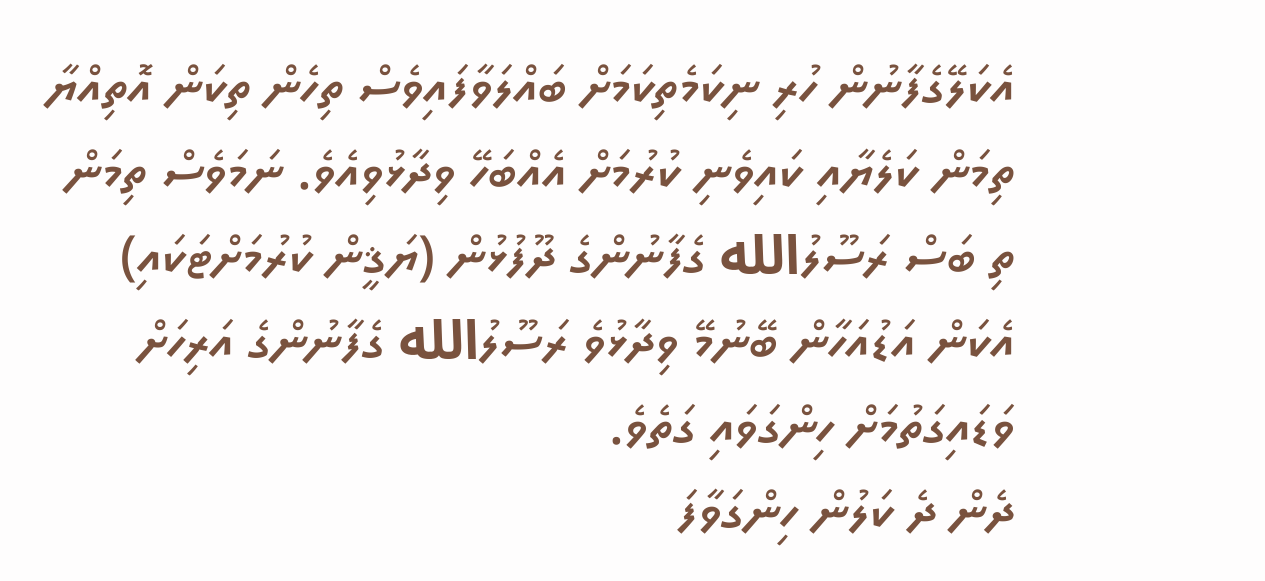އެކަލޭގެފާނުން ހުރި ނިކަމެތިކަމަށް ބައްލަވާފައިވެސް ތިހެން ތިކަން އޮތިއްޔާ ތިމަން ކަލެޔާއި ކައިވެނި ކުރުމަށް އެއްބަހޭ ވިދާޅުވިއެވެ. ނަމަވެސް ތިމަން ތި ބަސް ރަސޫލުالله ގެފާނުންގެ ދޫފުޅުން (ޔަޤީން ކުރުމަށްޓަކައި) އެކަން އަޑުއަހާން ބޭނުމޭ ވިދާޅުވެ ރަސޫލުالله ގެފާނުންގެ އަރިހަށް ވަޑައިގަތުމަށް ހިންގަވައި ގަތެވެ.
ދެން ދެ ކަލުން ހިންގަވާފަ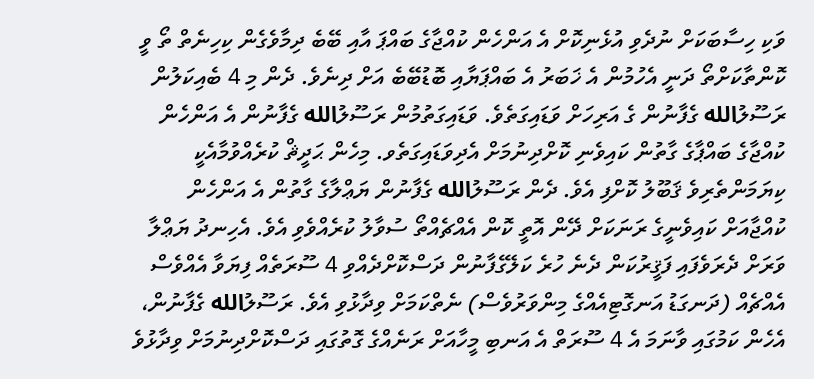ވަކި ހިސާބަކަށް ނުދެވި އުޅެނިކޮށް އެ އަންހެން ކުއްޖާގެ ބައްޕަ އާއި ބޭބެ ދިމާވެގެން ކިހިނެތް ތޯ ވީ ކޮންތާކަށްތޯ ދަނީ އެހުމުން އެ ޚަބަރު އެ ބައްޕަޔާއި ބޮޑުބޭބެ އަށް ދިނެވެ. ދެން މި 4 ބެއިކަލުން ރަސޫލުالله ގެފާނުން ގެ އަރިހަށް ވަޑައިގަތެވެ. ވަޑައިގަތުމުން ރަސޫލުالله ގެފާނުން އެ އަންހެން ކުއްޖާގެ ބައްޕާގެ ގާތުން ކައިވެނި ކޮށްދިނުމަށް އެދިވަޑައިގަތެވ. މިހެން ޙަދީޘް ކުރެއްވުމާއެކީ ކިޔަމަންތެރިވެ ޤަބޫލު ކޮށްފި އެވެ. ދެން ރަސޫލުالله ގެފާނުން ޔަޢްލާގެ ގާތުން އެ އަންހެން ކުއްޖާއަށް ކައިވެނީގެ ރަނަކަށް ދޭން އޮތީ ކޮން އެއްޗެއްތޯ ސުވާލު ކުރެއްވެވި އެވެ. އެހިނދު ޔަޢްލާ ވަރަށް ދެރަވެފައި ފަޤީރުކަން ދެނެ ހުރެ ކަލޭގެފާނުން ދަސްކޮށްދެއްވި 4 ސޫރަތެއް ފިޔަވާ އެއްވެސް އެއްޗެއް (ދަނގަޑު އަނގޮޓިއެއްގެ މިންވަރުވެސް) ނެތްކަމަށް ވިދާޅުވި އެވެ. ރަސޫލުالله ގެފާނުން، އެހެން ކަމުގައި ވާނަމަ އެ 4 ސޫރަތް އެ އަނބި މީހާއަށް ރަނެއްގެ ގޮތުގައި ދަސްކޮށްދިނުމަށް ވިދާޅުވެ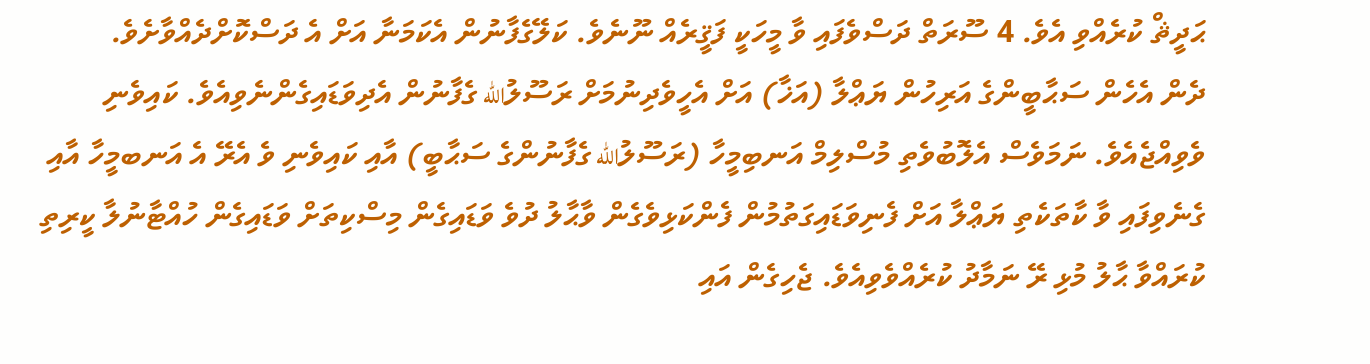ޙަދީޘް ކުރެއްވި އެވެ. 4 ސޫރަތް ދަސްވެފައި ވާ މީހަކީ ފަޤީރެއް ނޫނެވެ. ކަލޭގެފާނުން އެކަމަނާ އަށް އެ ދަސްކޮށްދެއްވާށެވެ.
ދެން އެހެން ސަޙާބީންގެ އަރިހުން ޔަޢްލާ (އަޚާ) އަށް އެހީވެދިނުމަށް ރަސޫލުالله ގެފާނުން އެދިވަޑައިގެންނެވިއެވެ. ކައިވެނި ވެވިއްޖެއެވެ. ނަމަވެސް އެލޮބުވެތި މުސްލިމް އަނބިމީހާ (ރަސޫލުالله ގެފާނުންގެ ސަޙާބީ) އާއި ކައިވެނި ވެ އެރޭ އެ އަނބމީހާ އާއި ގެނެވިފައި ވާ ކާތަކެތި ޔަޢްލާ އަށް ފެނިވަޑައިގަތުމުން ފެންކަޅިވެގެން ވާޙާލު ދުވެ ވަޑައިގެން މިސްކިތަށް ވަޑައިގެން ހުއްޓާނުލާ ކީރިތި ކުރައްވާ ޙާލު މުޅި ރޭ ނަމާދު ކުރެއްވެވިއެވެ. ޖެހިގެން އައި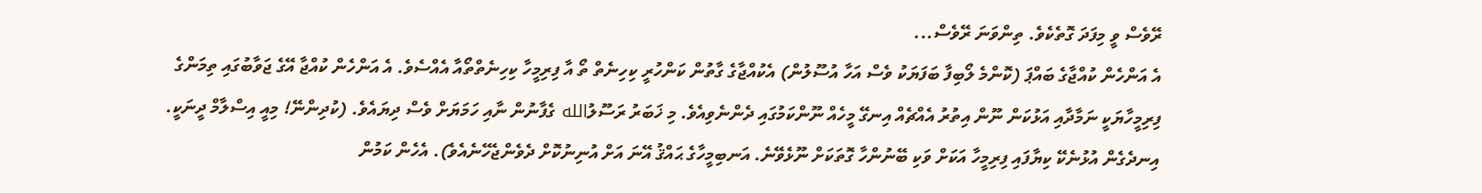ރޭވެސް ވީ މިފަދަ ގޮތެކެވެ. ތިންވަނަ ރޭވެސް...
އެ އަންހެން ކުއްޖާގެ ބައްޕަ (ކޮންމެ ލޯބިފާ ބަފަޔަކު ވެސް އަހާ އުސޫލުން) އެކުއްޖާގެ ގާތުން ކަންހުރީ ކިހިނެތް ތޯ އާ ފިރިމީހާ ކިހިނެތްތޯއާ އެއްސެވެ. އެ އަންހެން ކުއްޖާ އޭގެ ޖަވާބުގައި ތިމަންގެ ފިރިމީހާޔަކީ ނަމާދާއި އަޅުކަން ނޫން އިތުރު އެއްޗެއް އިނގޭ މީހެއް ނޫންކަމުގައި ދެންނެވިއެވެ. މި ޚަބަރު ރަސޫލުالله ގެފާނުން ނާއި ހަމަޔަށް ވެސް ދިޔައެވެ. (ކުދިންނޭ! މިއީ އިސްލާމް ދީނަކީ. އިނދެގެން އުޅުނެކޭ ކިޔާފައި ފިރިމީހާ އަކަށް ވަކި ބޭނުންހާ ގޮތަކަށް ނޫޅެވޭނެ. އަނބިމީހާގެ ޙައްޤު އޭނަ އަށް އުނިނުކޮށް ދެވެންޖެހޭނެއެވެ). އެހެން ކަމުން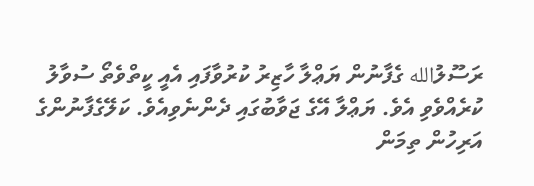ރަސޫލުالله ގެފާނުން ޔަޢްލާ ހާޒިރު ކުރުވާފައި އެއީ ކީތްވެތޯ ސުވާލު ކުރެއްވެވި އެވެ. ޔަޢްލާ އޭގެ ޖަވާބުގައި ދެންނެވިއެވެ. ކަލޭގެފާނުންގެ އަރިހުން ތިމަން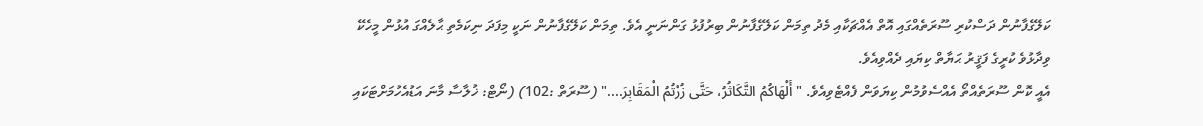ކަލޭގެފާނުން ދަސްކުރި ސޫރަތެއްގައި އޮތް އެއްޗަކާއި މެދު ތިމަން ކަލޭގެފާނުން ބިރުފުޅު ގަންނަނީ އެވެ. ތިމަން ކަލޭގެފާނުން ނަކީ މިފަދަ ނިކަމެތި ޙާލެއްގަ އުޅުން މީހެކޭ ވިދާޅުވެ ކުރީގެ ފަޤީރު ޙަޔާތް ކިޔައި ދެއްވިއެވެ.
އެއީ ކޮން ސޫރަތެއްތޯ އެއްސެވުމުން ކިޔަވަން ފެއްޓެވިއެވެ. " أَلْهَاكُمُ التَّكَاثُرُ، حَتَّى زُرْتُمُ الْمَقَابِرَ...." (ސޫރަތް :102) (ނޯޓް: ޚުލާސާ މާނަ އަޑުއެހުމަށްޓަކައި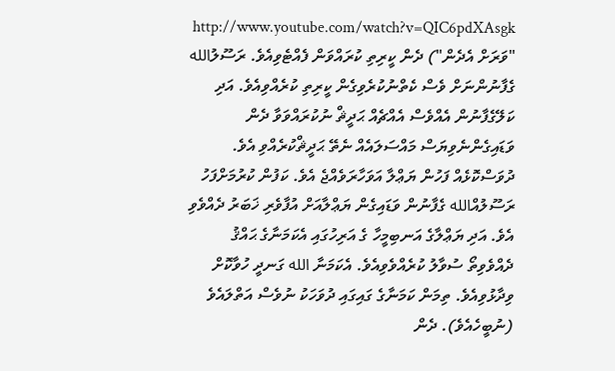http://www.youtube.com/watch?v=QIC6pdXAsgk "ވަރަށް އެދެން") ދެން ކީރިތި ކުރައްވަން ފެއްޓެވިއެވެ. ރަސޫލުالله ގެފާނުންނަށް ވެސް ކެތްނުކުރެވިގެން ކީރިތި ކުރެއްވިއެވެ. އަދި ކަލޭގެފާނުން އެއްވެސް އެއްޗެއް ޙަދީޘް ނުކުރައްވަވާ ދެން ވަޑައިގެންނެވިޔަސް މައްސަލައެއް ނެތޭ ޙަދީޘްކުރެއްވި އެވެ.
ދުވަސްކޮޅެއް ފަހުން ޔަޢްލާ އަވަހާރަވެއްޖެ އެވެ. ކަފުން ކުރުމަށްފަހު ރަސޫލުއްالله ގެފާނުން ވަޑައިގެން ޔަޢްލާއަށް އުފާވެރި ޚަބަރު ދެއްވެވި އެވެ. އަދި ޔަޢްލާގެ އަނބިމީހާ ގެ އަރިހުގައި އެކަމަނާގެ ޙައްޤު ދެއްވެވިތޯ ސުވާލު ކުރެއްވެވިއެވެ. އެކަމަނާ الله ގަނދީ ހުވާކޮށް ވިދާޅުވިއެވެ. ތިމަން ކަމަނާގެ ގައިގައި ދުވަހަކު ނުވެސް އަތްލައެވެ (ނުބީހެއެވެ). ދެން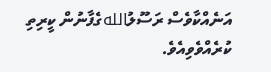އަނެއްކާވެސް ރަސޫލުاللهގެފާނުން ކީރިތި ކުރެއްވެވިއެވެ.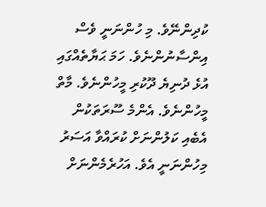ކުދިންނޭވެ. މި ހުންނަނީ ވެސް އިންސާނުންނެވެ. ހަމަ ޙަޔާތެއްގައި އުޅެ ދުނިޔެ ދޫކުރި މީހުންނެވެ. މާތް މީހުންނެވެ. އެންމެ ސޫރަތަކުން އެބެއި ކަލުންނަށް ކުރައްވާ އަސަރު މިހުންނަނީ އެވެ. އަހުރެމެންނަށް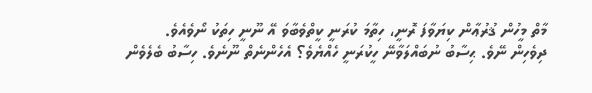މާތް މީހުން ޤުރުޢާން ކިޔަވާފަ ރޮނީ، ހިތާމަ ކުރަނީ ކީތްވެބާވަ އޭ ނޫނީ ހިތަކު ނޯވެއެވެ.
ދިވެހިން ނޭވެ. ޙިސާބު ނުބައްލަވާނޭ ހީކުރަނީ ހެއްޔެވެ؟ އެހެންނެތް ނޫނެވެ. ހިސާބު ބެލެވެން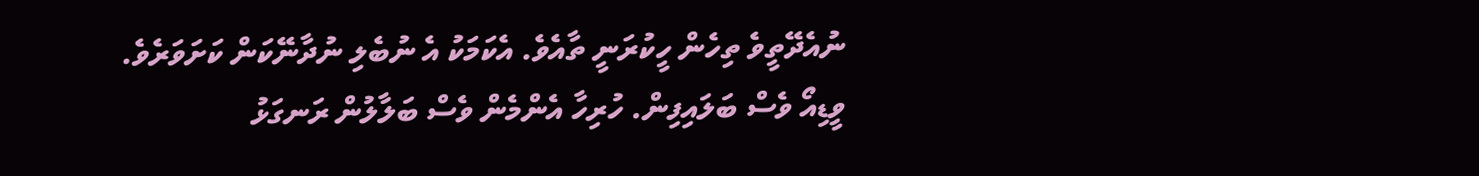ނުއެދޭތީވެ ތިހެން ހީކުރަނީ ތާއެވެ. އެކަމަކު އެ ނުބެލި ނުދާނޭކަން ކަށަވަރެވެ.
ވީޑިއޯ ވެސް ބަލައިފިން. ހުރިހާ އެންމެން ވެސް ބަލާލުން ރަނގަޅު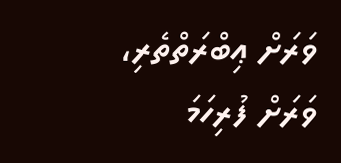ވަރަށް ޢިބްރަތްތެރި، ވަރަށް ފުރިހަމަ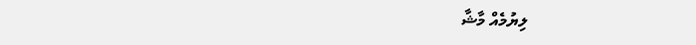ލިޔުމެއް މާޝާ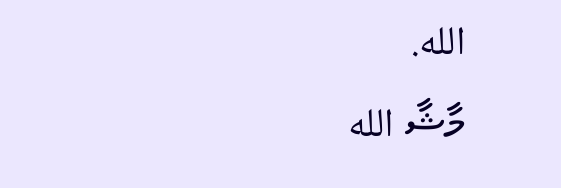الله.
މާޝާ الله